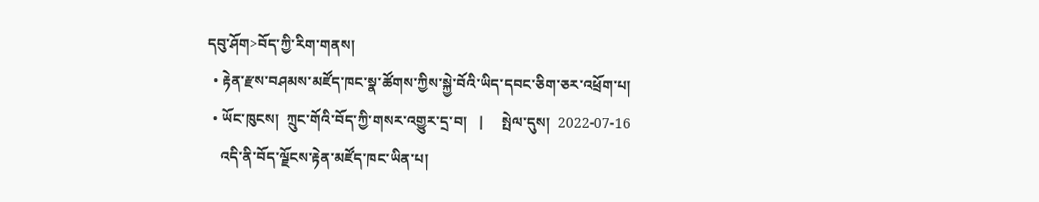དབུ་ཤོག>བོད་ཀྱི་རིག་གནས།
  • རྟེན་རྫས་བཤམས་མཛོད་ཁང་སྣ་ཚོགས་ཀྱིས་སྐྱེ་བོའི་ཡིད་དབང་ཅིག་ཅར་འཕྲོག་པ།
  • ཡོང་ཁུངས།  ཀྲུང་གོའི་བོད་ཀྱི་གསར་འགྱུར་དྲ་བ།   |     སྤེལ་དུས།  2022-07-16
    འདི་ནི་བོད་ལྗོངས་རྟེན་མཛོད་ཁང་ཡིན་པ།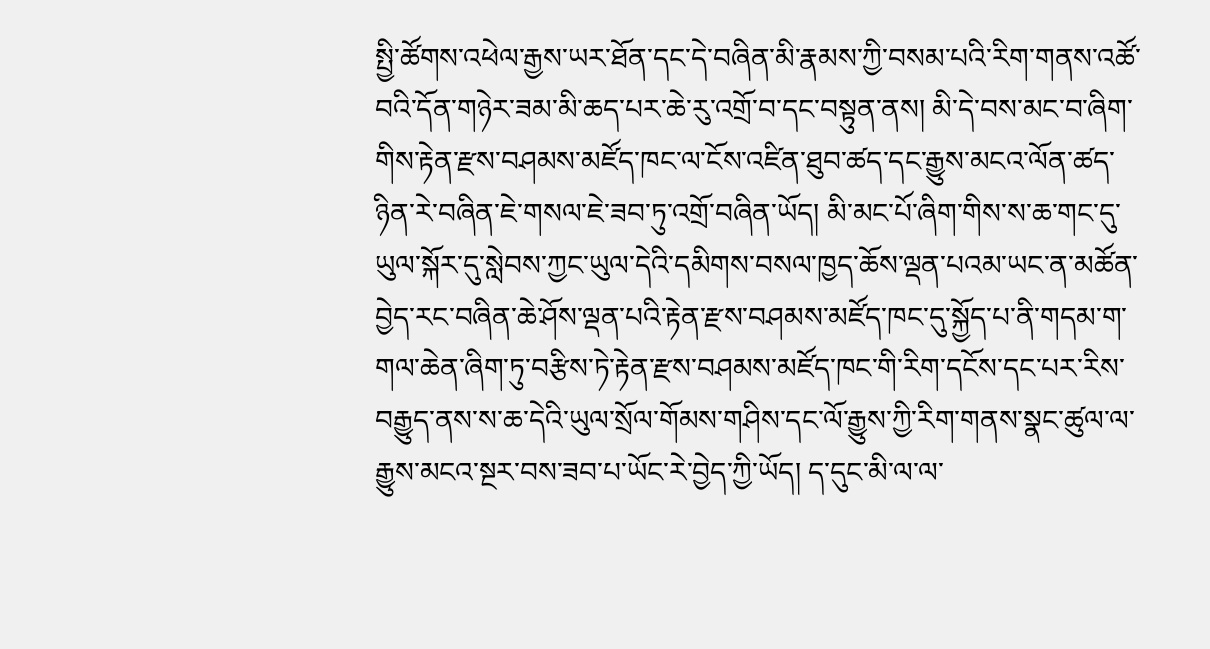སྤྱི་ཚོགས་འཕེལ་རྒྱས་ཡར་ཐོན་དང་དེ་བཞིན་མི་རྣམས་ཀྱི་བསམ་པའི་རིག་གནས་འཚོ་བའི་དོན་གཉེར་ཟམ་མི་ཆད་པར་ཆེ་རུ་འགྲོ་བ་དང་བསྟུན་ནས། མི་དེ་བས་མང་བ་ཞིག་གིས་རྟེན་རྫས་བཤམས་མཛོད་ཁང་ལ་ངོས་འཛིན་ཐུབ་ཚད་དང་རྒྱུས་མངའ་ལོན་ཚད་ཉིན་རེ་བཞིན་ཇེ་གསལ་ཇེ་ཟབ་ཏུ་འགྲོ་བཞིན་ཡོད། མི་མང་པོ་ཞིག་གིས་ས་ཆ་གང་དུ་ཡུལ་སྐོར་དུ་སླེབས་ཀྱང་ཡུལ་དེའི་དམིགས་བསལ་ཁྱད་ཆོས་ལྡན་པའམ་ཡང་ན་མཚོན་བྱེད་རང་བཞིན་ཆེ་ཤོས་ལྡན་པའི་རྟེན་རྫས་བཤམས་མཛོད་ཁང་དུ་སྐྱོད་པ་ནི་གདམ་ག་གལ་ཆེན་ཞིག་ཏུ་བརྩིས་ཏེ་རྟེན་རྫས་བཤམས་མཛོད་ཁང་གི་རིག་དངོས་དང་པར་རིས་བརྒྱུད་ནས་ས་ཆ་དེའི་ཡུལ་སྲོལ་གོམས་གཤིས་དང་ལོ་རྒྱུས་ཀྱི་རིག་གནས་སྣང་ཚུལ་ལ་རྒྱུས་མངའ་སྔར་བས་ཟབ་པ་ཡོང་རེ་བྱེད་ཀྱི་ཡོད། ད་དུང་མི་ལ་ལ་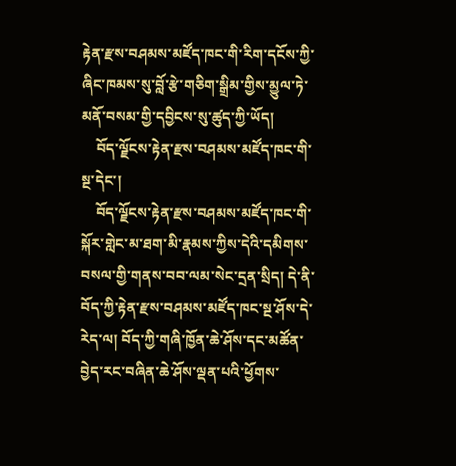རྟེན་རྫས་བཤམས་མཛོད་ཁང་གི་རིག་དངོས་ཀྱི་ཞིང་ཁམས་སུ་བློ་རྩེ་གཅིག་སྒྲིམ་གྱིས་མྱུལ་ཏེ་མནོ་བསམ་གྱི་དབྱིངས་སུ་ཚུད་ཀྱི་ཡོད།
    བོད་ལྗོངས་རྟེན་རྫས་བཤམས་མཛོད་ཁང་གི་སྔ་དེང་།
    བོད་ལྗོངས་རྟེན་རྫས་བཤམས་མཛོད་ཁང་གི་སྐོར་གླེང་མ་ཐག་མི་རྣམས་ཀྱིས་དེའི་དམིགས་བསལ་གྱི་གནས་བབ་ལམ་སེང་དྲན་སྲིད། དེ་ནི་བོད་ཀྱི་རྟེན་རྫས་བཤམས་མཛོད་ཁང་སྔ་ཤོས་དེ་རེད་ལ། བོད་ཀྱི་གཞི་ཁྱོན་ཆེ་ཤོས་དང་མཚོན་བྱེད་རང་བཞིན་ཆེ་ཤོས་ལྡན་པའི་ཕྱོགས་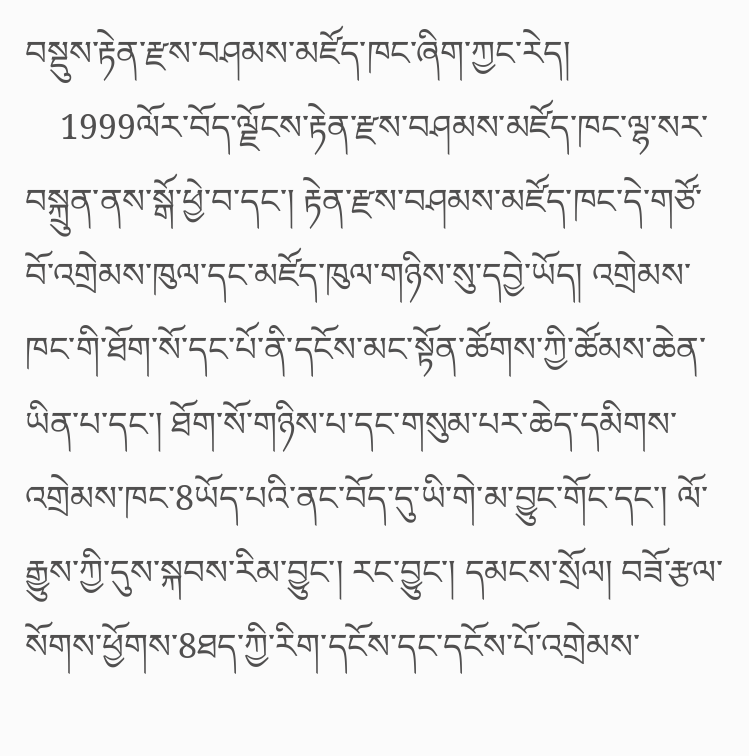བསྡུས་རྟེན་རྫས་བཤམས་མཛོད་ཁང་ཞིག་ཀྱང་རེད།
    1999ལོར་བོད་ལྗོངས་རྟེན་རྫས་བཤམས་མཛོད་ཁང་ལྷ་སར་བསྐྲུན་ནས་སྒོ་ཕྱེ་བ་དང་། རྟེན་རྫས་བཤམས་མཛོད་ཁང་དེ་གཙོ་བོ་འགྲེམས་ཁུལ་དང་མཛོད་ཁུལ་གཉིས་སུ་དབྱེ་ཡོད། འགྲེམས་ཁང་གི་ཐོག་སོ་དང་པོ་ནི་དངོས་མང་སྟོན་ཚོགས་ཀྱི་ཚོམས་ཆེན་ཡིན་པ་དང་། ཐོག་སོ་གཉིས་པ་དང་གསུམ་པར་ཆེད་དམིགས་འགྲེམས་ཁང་8ཡོད་པའི་ནང་བོད་དུ་ཡི་གེ་མ་བྱུང་གོང་དང་། ལོ་རྒྱུས་ཀྱི་དུས་སྐབས་རིམ་བྱུང་། རང་བྱུང་། དམངས་སྲོལ། བཟོ་རྩལ་སོགས་ཕྱོགས་8ཐད་ཀྱི་རིག་དངོས་དང་དངོས་པོ་འགྲེམས་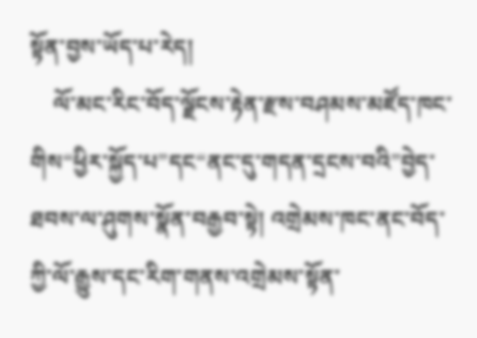སྟོན་བྱས་ཡོད་པ་རེད།
    ལོ་མང་རིང་བོད་ལྗོངས་རྟེན་རྫས་བཤམས་མཛོད་ཁང་གིས“ཕྱིར་སྐྱོད་པ”དང“ནང་དུ་གདན་དྲངས་བའི”བྱེད་ཐབས་ལ་ཤུགས་སྣོན་བརྒྱབ་སྟེ། འགྲེམས་ཁང་ནང་བོད་ཀྱི་ལོ་རྒྱུས་དང་རིག་གནས་འགྲེམས་སྟོན་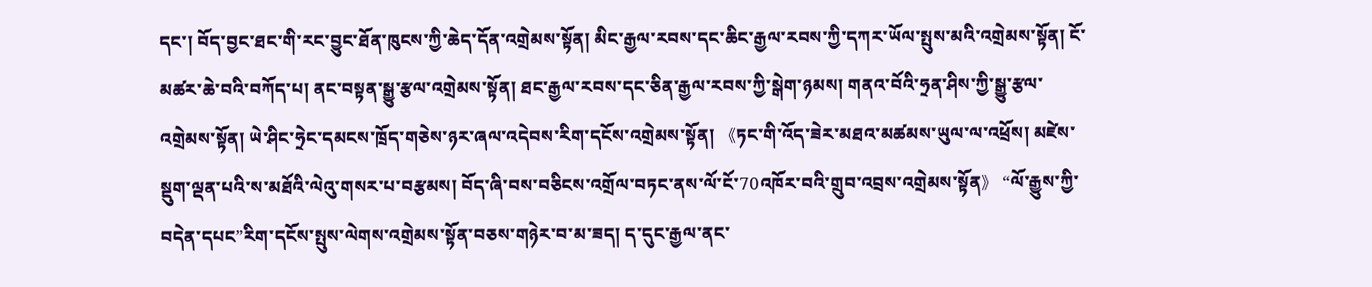དང་། བོད་བྱང་ཐང་གི་རང་བྱུང་ཐོན་ཁུངས་ཀྱི་ཆེད་དོན་འགྲེམས་སྟོན། མིང་རྒྱལ་རབས་དང་ཆིང་རྒྱལ་རབས་ཀྱི་དཀར་ཡོལ་སྤུས་མའི་འགྲེམས་སྟོན། ངོ་མཚར་ཆེ་བའི་བཀོད་པ། ནང་བསྟན་སྒྱུ་རྩལ་འགྲེམས་སྟོན། ཐང་རྒྱལ་རབས་དང་ཅིན་རྒྱལ་རབས་ཀྱི་སྒེག་ཉམས། གནའ་བོའི་ཧྲན་ཤིས་ཀྱི་སྒྱུ་རྩལ་འགྲེམས་སྟོན། ཡེ་ཤིང་ཧྲེང་དམངས་ཁྲོད་གཅེས་ཉར་ཞལ་འདེབས་རིག་དངོས་འགྲེམས་སྟོན། 《ཏང་གི་འོད་ཟེར་མཐའ་མཚམས་ཡུལ་ལ་འཕྲོས། མཛེས་སྡུག་ལྡན་པའི་ས་མཐོའི་ལེའུ་གསར་པ་བརྩམས། བོད་ཞི་བས་བཅིངས་འགྲོལ་བཏང་ནས་ལོ་ངོ་70འཁོར་བའི་གྲུབ་འབྲས་འགྲེམས་སྟོན》 “ལོ་རྒྱུས་ཀྱི་བདེན་དཔང”རིག་དངོས་སྤུས་ལེགས་འགྲེམས་སྟོན་བཅས་གཉེར་བ་མ་ཟད། ད་དུང་རྒྱལ་ནང་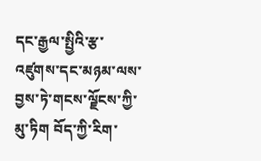དང་རྒྱལ་སྤྱིའི་རྩ་འཛུགས་དང་མཉམ་ལས་བྱས་ཏེ་གངས་ལྗོངས་ཀྱི་མུ་ཏིག བོད་ཀྱི་རིག་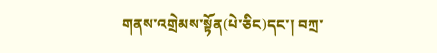གནས་འགྲེམས་སྟོན(པེ་ཅིང)དང་། བཀྲ་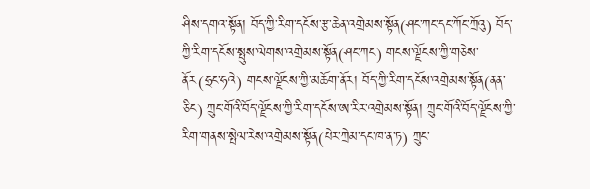ཤིས་དགའ་སྟོན། བོད་ཀྱི་རིག་དངོས་རྩ་ཆེན་འགྲེམས་སྟོན(ཤང་ཀང་དང་ཀོང་ཀྲོའུ) བོད་ཀྱི་རིག་དངོས་སྤུས་ལེགས་འགྲེམས་སྟོན(ཤང་ཀང) གངས་ལྗོངས་ཀྱི་གཅེས་ནོར(ཧྲང་ཧའེ) གངས་ལྗོངས་ཀྱི་མཆོག་ནོར། བོད་ཀྱི་རིག་དངོས་འགྲེམས་སྟོན(ནན་ཅིང) ཀྲུང་གོའི་བོད་ལྗོངས་ཀྱི་རིག་དངོས་ཨ་རིར་འགྲེམས་སྟོན། ཀྲུང་གོའི་བོད་ལྗོངས་ཀྱི་རིག་གནས་སྤེལ་རེས་འགྲེམས་སྟོན(པེར་ཀྲེམ་དང་ཁ་ན་ཏ) ཀྲུང་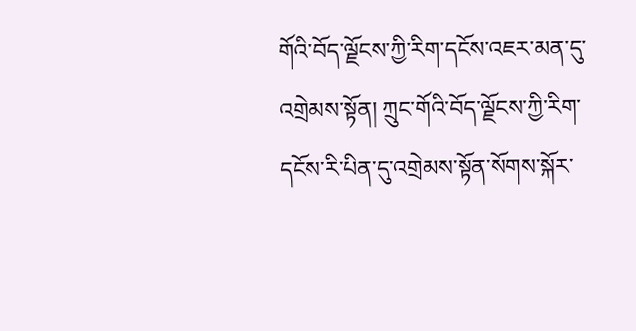གོའི་བོད་ལྗོངས་ཀྱི་རིག་དངོས་འཇར་མན་དུ་འགྲེམས་སྟོན། ཀྲུང་གོའི་བོད་ལྗོངས་ཀྱི་རིག་དངོས་རི་པིན་དུ་འགྲེམས་སྟོན་སོགས་སྐོར་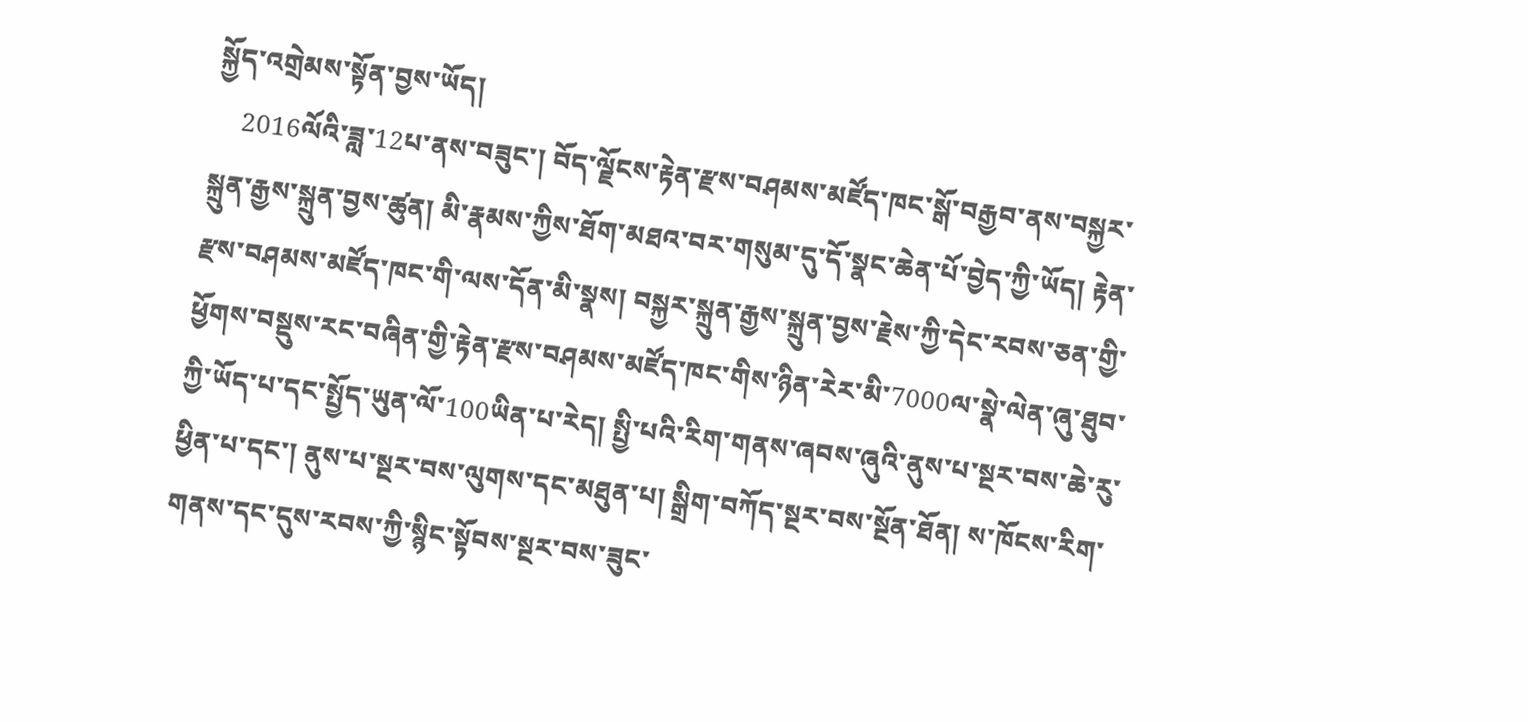སྐྱོད་འགྲེམས་སྟོན་བྱས་ཡོད།
    2016ལོའི་ཟླ་12པ་ནས་བཟུང་། བོད་ལྗོངས་རྟེན་རྫས་བཤམས་མཛོད་ཁང་སྒོ་བརྒྱབ་ནས་བསྐྱར་སྐྲུན་རྒྱས་སྐྲུན་བྱས་ཚུན། མི་རྣམས་ཀྱིས་ཐོག་མཐའ་བར་གསུམ་དུ་དོ་སྣང་ཆེན་པོ་བྱེད་ཀྱི་ཡོད། རྟེན་རྫས་བཤམས་མཛོད་ཁང་གི་ལས་དོན་མི་སྣས། བསྐྱར་སྐྲུན་རྒྱས་སྐྲུན་བྱས་རྗེས་ཀྱི་དེང་རབས་ཅན་གྱི་ཕྱོགས་བསྡུས་རང་བཞིན་གྱི་རྟེན་རྫས་བཤམས་མཛོད་ཁང་གིས་ཉིན་རེར་མི་7000ལ་སྣེ་ལེན་ཞུ་ཐུབ་ཀྱི་ཡོད་པ་དང་སྤྱོད་ཡུན་ལོ་100ཡིན་པ་རེད། སྤྱི་པའི་རིག་གནས་ཞབས་ཞུའི་ནུས་པ་སྔར་བས་ཆེ་རུ་ཕྱིན་པ་དང་། ནུས་པ་སྔར་བས་ལུགས་དང་མཐུན་པ། སྒྲིག་བཀོད་སྔར་བས་སྔོན་ཐོན། ས་ཁོངས་རིག་གནས་དང་དུས་རབས་ཀྱི་སྙིང་སྟོབས་སྔར་བས་ཟུང་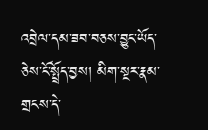འབྲེལ་དམ་ཟབ་བཅས་བྱུང་ཡོད་ཅེས་ངོ་སྤྲོད་བྱས། མིག་སྔར་རྣམ་གྲངས་དེ་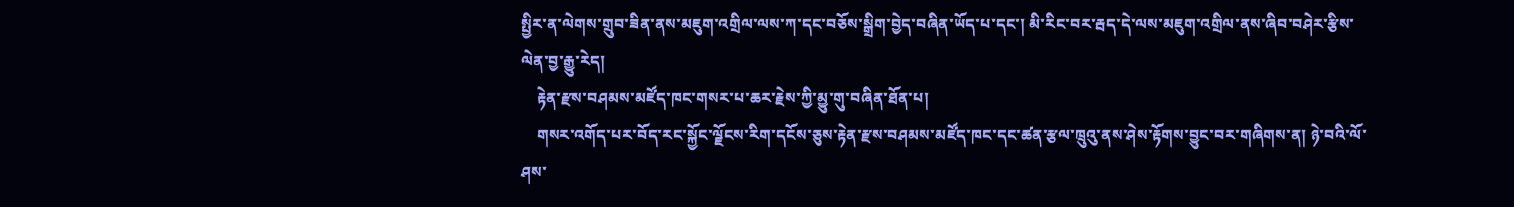སྤྱིར་ན་ལེགས་གྲུབ་ཟིན་ནས་མཇུག་འགྲིལ་ལས་ཀ་དང་བཅོས་སྒྲིག་བྱེད་བཞིན་ཡོད་པ་དང་། མི་རིང་བར་རྦད་དེ་ལས་མཇུག་འགྲིལ་ནས་ཞིབ་བཤེར་རྩིས་ལེན་བྱ་རྒྱུ་རེད།
    རྟེན་རྫས་བཤམས་མཛོད་ཁང་གསར་པ་ཆར་རྗེས་ཀྱི་མྱུ་གུ་བཞིན་ཐོན་པ།
    གསར་འགོད་པར་བོད་རང་སྐྱོང་ལྗོངས་རིག་དངོས་ཅུས་རྟེན་རྫས་བཤམས་མཛོད་ཁང་དང་ཚན་རྩལ་ཁྲུའུ་ནས་ཤེས་རྟོགས་བྱུང་བར་གཞིགས་ན། ཉེ་བའི་ལོ་ཤས་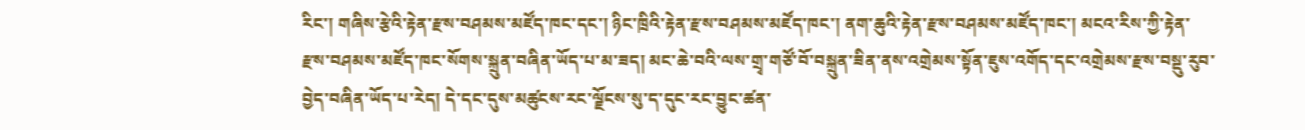རིང་། གཞིས་རྩེའི་རྟེན་རྫས་བཤམས་མཛོད་ཁང་དང་། ཉིང་ཁྲིའི་རྟེན་རྫས་བཤམས་མཛོད་ཁང་། ནག་ཆུའི་རྟེན་རྫས་བཤམས་མཛོད་ཁང་། མངའ་རིས་ཀྱི་རྟེན་རྫས་བཤམས་མཛོད་ཁང་སོགས་སྐྲུན་བཞིན་ཡོད་པ་མ་ཟད། མང་ཆེ་བའི་ལས་གྲྭ་གཙོ་བོ་བསྐྲུན་ཟིན་ནས་འགྲེམས་སྟོན་ཇུས་འགོད་དང་འགྲེམས་རྫས་བསྡུ་རུབ་བྱེད་བཞིན་ཡོད་པ་རེད། དེ་དང་དུས་མཚུངས་རང་ལྗོངས་སུ་ད་དུང་རང་བྱུང་ཚན་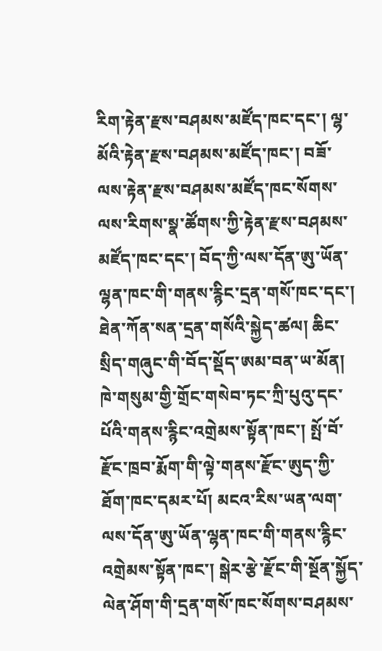རིག་རྟེན་རྫས་བཤམས་མཛོད་ཁང་དང་། ལྷ་མོའི་རྟེན་རྫས་བཤམས་མཛོད་ཁང་། བཟོ་ལས་རྟེན་རྫས་བཤམས་མཛོད་ཁང་སོགས་ལས་རིགས་སྣ་ཚོགས་ཀྱི་རྟེན་རྫས་བཤམས་མཛོད་ཁང་དང་། བོད་ཀྱི་ལས་དོན་ཨུ་ཡོན་ལྷན་ཁང་གི་གནས་རྙིང་དྲན་གསོ་ཁང་དང་། ཐེན་ཀོན་སན་དྲན་གསོའི་སྐྱེད་ཚལ། ཆིང་སྲིད་གཞུང་གི་བོད་སྡོད་ཨམ་བན་ཡ་མོན། ཁེ་གསུམ་གྱི་གྲོང་གསེབ་ཏང་ཀྲི་པུའུ་དང་པོའི་གནས་རྙིང་འགྲེམས་སྟོན་ཁང་། སྤོ་བོ་རྫོང་ཁྲབ་རྨོག་གི་ལྟེ་གནས་རྫོང་ཨུད་ཀྱི་ཐོག་ཁང་དམར་པོ། མངའ་རིས་ཡན་ལག་ལས་དོན་ཨུ་ཡོན་ལྷན་ཁང་གི་གནས་རྙིང་འགྲེམས་སྟོན་ཁང་། སྒེར་རྩེ་རྫོང་གི་སྔོན་སྐྱོད་ལེན་ཤོག་གི་དྲན་གསོ་ཁང་སོགས་བཤམས་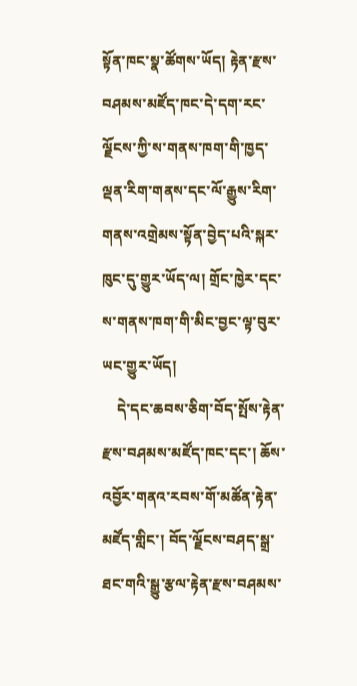སྟོན་ཁང་སྣ་ཚོགས་ཡོད། རྟེན་རྫས་བཤམས་མཛོད་ཁང་དེ་དག་རང་ལྗོངས་ཀྱི་ས་གནས་ཁག་གི་ཁྱད་ལྡན་རིག་གནས་དང་ལོ་རྒྱུས་རིག་གནས་འགྲེམས་སྟོན་བྱེད་པའི་སྐར་ཁུང་དུ་གྱུར་ཡོད་ལ། གྲོང་ཁྱེར་དང་ས་གནས་ཁག་གི་མིང་བྱང་ལྟ་བུར་ཡང་གྱུར་ཡོད།
    དེ་དང་ཆབས་ཅིག་བོད་སྤོས་རྟེན་རྫས་བཤམས་མཛོད་ཁང་དང་། ཆོས་འབྱོར་གནའ་རབས་གོ་མཚོན་རྟེན་མཛོད་གླིང་། བོད་ལྗོངས་བཤད་སྒྲ་ཐང་གའི་སྒྱུ་རྩལ་རྟེན་རྫས་བཤམས་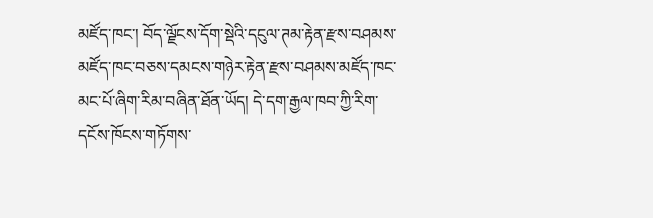མཛོད་ཁང་། བོད་ལྗོངས་དོག་སྡེའི་དངུལ་ཊམ་རྟེན་རྫས་བཤམས་མཛོད་ཁང་བཅས་དམངས་གཉེར་རྟེན་རྫས་བཤམས་མཛོད་ཁང་མང་པོ་ཞིག་རིམ་བཞིན་ཐོན་ཡོད། དེ་དག་རྒྱལ་ཁབ་ཀྱི་རིག་དངོས་ཁོངས་གཏོགས་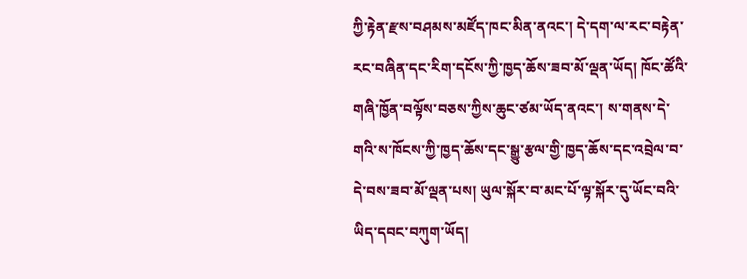ཀྱི་རྟེན་རྫས་བཤམས་མཛོད་ཁང་མིན་ནའང་། དེ་དག་ལ་རང་བརྟེན་རང་བཞིན་དང་རིག་དངོས་ཀྱི་ཁྱད་ཆོས་ཟབ་མོ་ལྡན་ཡོད། ཁོང་ཚོའི་གཞི་ཁྱོན་བལྟོས་བཅས་ཀྱིས་ཆུང་ཙམ་ཡོད་ནའང་། ས་གནས་དེ་གའི་ས་ཁོངས་ཀྱི་ཁྱད་ཆོས་དང་སྒྱུ་རྩལ་གྱི་ཁྱད་ཆོས་དང་འབྲེལ་བ་དེ་བས་ཟབ་མོ་ལྡན་པས། ཡུལ་སྐོར་བ་མང་པོ་ལྟ་སྐོར་དུ་ཡོང་བའི་ཡིད་དབང་བཀུག་ཡོད།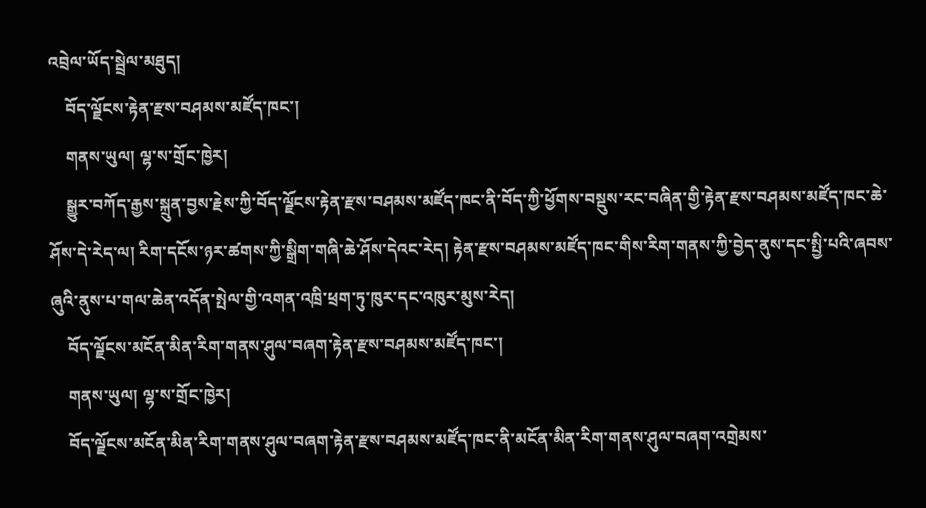འབྲེལ་ཡོད་སྦྲེལ་མཐུད།
    བོད་ལྗོངས་རྟེན་རྫས་བཤམས་མཛོད་ཁང་།
    གནས་ཡུལ། ལྷ་ས་གྲོང་ཁྱེར།
    སྒྱུར་བཀོད་རྒྱས་སྐྲུན་བྱས་རྗེས་ཀྱི་བོད་ལྗོངས་རྟེན་རྫས་བཤམས་མཛོད་ཁང་ནི་བོད་ཀྱི་ཕྱོགས་བསྡུས་རང་བཞིན་གྱི་རྟེན་རྫས་བཤམས་མཛོད་ཁང་ཆེ་ཤོས་དེ་རེད་ལ། རིག་དངོས་ཉར་ཚགས་ཀྱི་སྒྲིག་གཞི་ཆེ་ཤོས་དེའང་རེད། རྟེན་རྫས་བཤམས་མཛོད་ཁང་གིས་རིག་གནས་ཀྱི་བྱེད་ནུས་དང་སྤྱི་པའི་ཞབས་ཞུའི་ནུས་པ་གལ་ཆེན་འདོན་སྤེལ་གྱི་འགན་འཁྲི་ཕྲག་ཏུ་ཁུར་དང་འཁུར་མུས་རེད།
    བོད་ལྗོངས་མངོན་མིན་རིག་གནས་ཤུལ་བཞག་རྟེན་རྫས་བཤམས་མཛོད་ཁང་།
    གནས་ཡུལ། ལྷ་ས་གྲོང་ཁྱེར།
    བོད་ལྗོངས་མངོན་མིན་རིག་གནས་ཤུལ་བཞག་རྟེན་རྫས་བཤམས་མཛོད་ཁང་ནི་མངོན་མིན་རིག་གནས་ཤུལ་བཞག་འགྲེམས་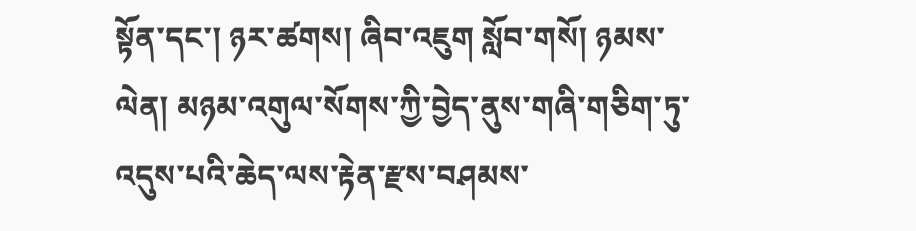སྟོན་དང་། ཉར་ཚགས། ཞིབ་འཇུག སློབ་གསོ། ཉམས་ལེན། མཉམ་འགུལ་སོགས་ཀྱི་བྱེད་ནུས་གཞི་གཅིག་ཏུ་འདུས་པའི་ཆེད་ལས་རྟེན་རྫས་བཤམས་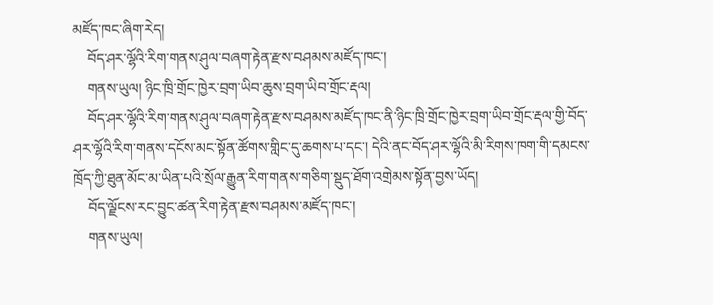མཛོད་ཁང་ཞིག་རེད།
    བོད་ཤར་ལྷོའི་རིག་གནས་ཤུལ་བཞག་རྟེན་རྫས་བཤམས་མཛོད་ཁང་།
    གནས་ཡུལ། ཉིང་ཁྲི་གྲོང་ཁྱེར་བྲག་ཡིབ་ཆུས་བྲག་ཡིབ་གྲོང་རྡལ།
    བོད་ཤར་ལྷོའི་རིག་གནས་ཤུལ་བཞག་རྟེན་རྫས་བཤམས་མཛོད་ཁང་ནི་ཉིང་ཁྲི་གྲོང་ཁྱེར་བྲག་ཡིབ་གྲོང་རྡལ་གྱི་བོད་ཤར་ལྷོའི་རིག་གནས་དངོས་མང་སྟོན་ཚོགས་གླིང་དུ་ཆགས་པ་དང་། དེའི་ནང་བོད་ཤར་ལྷོའི་མི་རིགས་ཁག་གི་དམངས་ཁྲོད་ཀྱི་ཐུན་མོང་མ་ཡིན་པའི་སྲོལ་རྒྱུན་རིག་གནས་གཅིག་སྡུད་ཐོག་འགྲེམས་སྟོན་བྱས་ཡོད།
    བོད་ལྗོངས་རང་བྱུང་ཚན་རིག་རྟེན་རྫས་བཤམས་མཛོད་ཁང་།
    གནས་ཡུལ།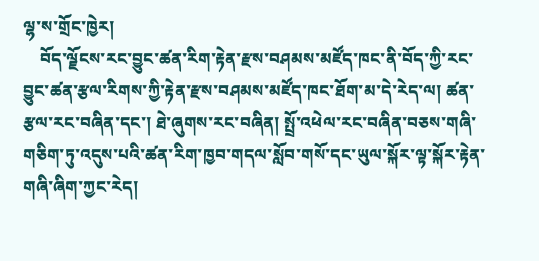ལྷ་ས་གྲོང་ཁྱེར།
    བོད་ལྗོངས་རང་བྱུང་ཚན་རིག་རྟེན་རྫས་བཤམས་མཛོད་ཁང་ནི་བོད་ཀྱི་རང་བྱུང་ཚན་རྩལ་རིགས་ཀྱི་རྟེན་རྫས་བཤམས་མཛོད་ཁང་ཐོག་མ་དེ་རེད་ལ། ཚན་རྩལ་རང་བཞིན་དང་། ཐེ་ཞུགས་རང་བཞིན། སྤྲོ་འཕེལ་རང་བཞིན་བཅས་གཞི་གཅིག་ཏུ་འདུས་པའི་ཚན་རིག་ཁྱབ་གདལ་སློབ་གསོ་དང་ཡུལ་སྐོར་ལྟ་སྐོར་རྟེན་གཞི་ཞིག་ཀྱང་རེད།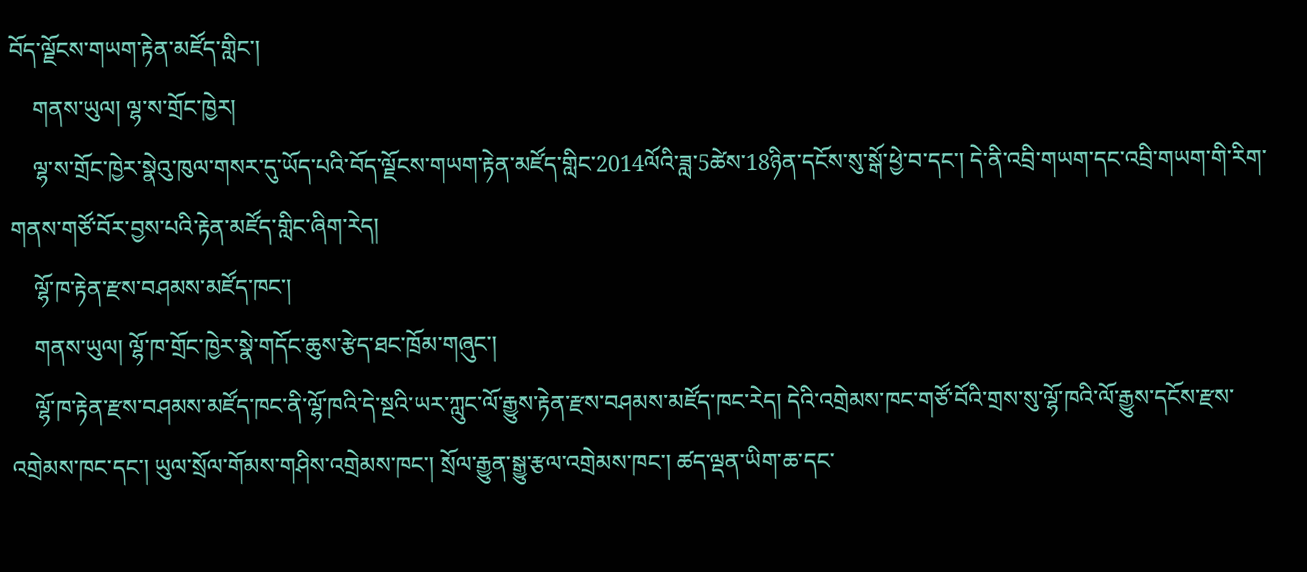བོད་ལྗོངས་གཡག་རྟེན་མཛོད་གླིང་།
    གནས་ཡུལ། ལྷ་ས་གྲོང་ཁྱེར།
    ལྷ་ས་གྲོང་ཁྱེར་སྣེའུ་ཁུལ་གསར་དུ་ཡོད་པའི་བོད་ལྗོངས་གཡག་རྟེན་མཛོད་གླིང་2014ལོའི་ཟླ་5ཚེས་18ཉིན་དངོས་སུ་སྒོ་ཕྱེ་བ་དང་། དེ་ནི་འབྲི་གཡག་དང་འབྲི་གཡག་གི་རིག་གནས་གཙོ་བོར་བྱས་པའི་རྟེན་མཛོད་གླིང་ཞིག་རེད།
    ལྷོ་ཁ་རྟེན་རྫས་བཤམས་མཛོད་ཁང་།
    གནས་ཡུལ། ལྷོ་ཁ་གྲོང་ཁྱེར་སྣེ་གདོང་ཆུས་རྩེད་ཐང་ཁྲོམ་གཞུང་།
    ལྷོ་ཁ་རྟེན་རྫས་བཤམས་མཛོད་ཁང་ནི་ལྷོ་ཁའི་དེ་སྔའི་ཡར་ཀླུང་ལོ་རྒྱུས་རྟེན་རྫས་བཤམས་མཛོད་ཁང་རེད། དེའི་འགྲེམས་ཁང་གཙོ་བོའི་གྲས་སུ་ལྷོ་ཁའི་ལོ་རྒྱུས་དངོས་རྫས་འགྲེམས་ཁང་དང་། ཡུལ་སྲོལ་གོམས་གཤིས་འགྲེམས་ཁང་། སྲོལ་རྒྱུན་སྒྱུ་རྩལ་འགྲེམས་ཁང་། ཚད་ལྡན་ཡིག་ཆ་དང་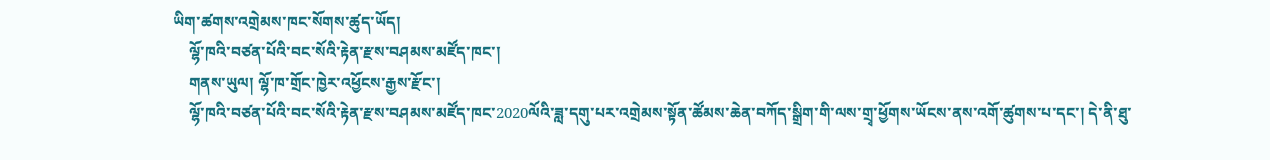ཡིག་ཚགས་འགྲེམས་ཁང་སོགས་ཚུད་ཡོད།
    ལྷོ་ཁའི་བཙན་པོའི་བང་སོའི་རྟེན་རྫས་བཤམས་མཛོད་ཁང་།
    གནས་ཡུལ། ལྷོ་ཁ་གྲོང་ཁྱེར་འཕྱོངས་རྒྱས་རྫོང་།
    ལྷོ་ཁའི་བཙན་པོའི་བང་སོའི་རྟེན་རྫས་བཤམས་མཛོད་ཁང་2020ལོའི་ཟླ་དགུ་པར་འགྲེམས་སྟོན་ཚོམས་ཆེན་བཀོད་སྒྲིག་གི་ལས་གྲྭ་ཕྱོགས་ཡོངས་ནས་འགོ་ཚུགས་པ་དང་། དེ་ནི་ཐུ་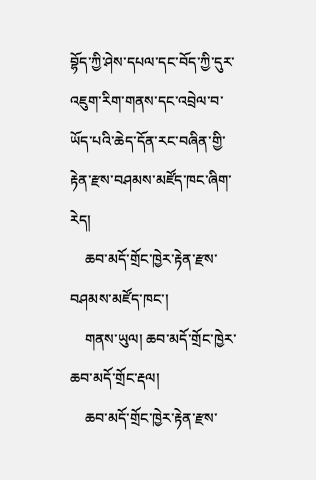བྷོད་ཀྱི་ཤེས་དཔལ་དང་བོད་ཀྱི་དུར་འཇུག་རིག་གནས་དང་འབྲེལ་བ་ཡོད་པའི་ཆེད་དོན་རང་བཞིན་གྱི་རྟེན་རྫས་བཤམས་མཛོད་ཁང་ཞིག་རེད།
    ཆབ་མདོ་གྲོང་ཁྱེར་རྟེན་རྫས་བཤམས་མཛོད་ཁང་།
    གནས་ཡུལ། ཆབ་མདོ་གྲོང་ཁྱེར་ཆབ་མདོ་གྲོང་རྡལ།
    ཆབ་མདོ་གྲོང་ཁྱེར་རྟེན་རྫས་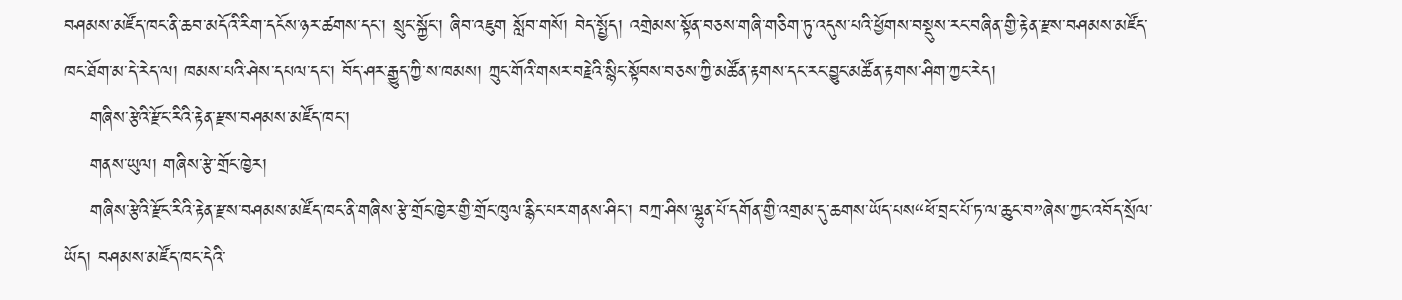བཤམས་མཛོད་ཁང་ནི་ཆབ་མདོའི་རིག་དངོས་ཉར་ཚགས་དང་། སྲུང་སྐྱོང་། ཞིབ་འཇུག སློབ་གསོ། བེད་སྤྱོད། འགྲེམས་སྟོན་བཅས་གཞི་གཅིག་ཏུ་འདུས་པའི་ཕྱོགས་བསྡུས་རང་བཞིན་གྱི་རྟེན་རྫས་བཤམས་མཛོད་ཁང་ཐོག་མ་དེ་རེད་ལ། ཁམས་པའི་ཤེས་དཔལ་དང་། བོད་ཤར་རྒྱུད་ཀྱི་ས་ཁམས། ཀྲུང་གོའི་གསར་བརྗེའི་སྙིང་སྟོབས་བཅས་ཀྱི་མཚོན་རྟགས་དང་རང་བྱུང་མཚོན་རྟགས་ཤིག་ཀྱང་རེད།
    གཞིས་རྩེའི་རྫོང་རིའི་རྟེན་རྫས་བཤམས་མཛོད་ཁང་།
    གནས་ཡུལ། གཞིས་རྩེ་གྲོང་ཁྱེར།
    གཞིས་རྩེའི་རྫོང་རིའི་རྟེན་རྫས་བཤམས་མཛོད་ཁང་ནི་གཞིས་རྩེ་གྲོང་ཁྱེར་གྱི་གྲོང་ཁུལ་རྙིང་པར་གནས་ཤིང་། བཀྲ་ཤིས་ལྷུན་པོ་དགོན་གྱི་འགྲམ་དུ་ཆགས་ཡོད་པས“ཕོ་བྲང་པོ་ཏ་ལ་ཆུང་བ”ཞེས་ཀྱང་འབོད་སྲོལ་ཡོད། བཤམས་མཛོད་ཁང་དེའི་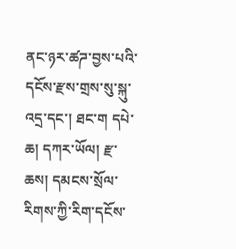ནང་ཉར་ཚཌ་བྱས་པའི་དངོས་རྫས་གྲས་སུ་སྐུ་འདྲ་དང་། ཐང་ག དཔེ་ཆ། དཀར་ཡོལ། རྫ་ཆས། དམངས་སྲོལ་རིགས་ཀྱི་རིག་དངོས་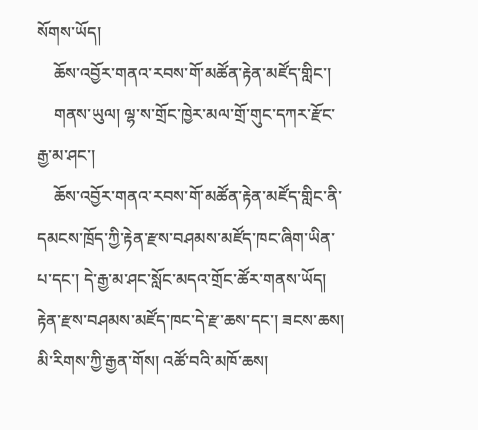སོགས་ཡོད།
    ཆོས་འབྱོར་གནའ་རབས་གོ་མཚོན་རྟེན་མཛོད་གླིང་།
    གནས་ཡུལ། ལྷ་ས་གྲོང་ཁྱེར་མལ་གྲོ་གུང་དཀར་རྫོང་རྒྱ་མ་ཤང་།
    ཆོས་འབྱོར་གནའ་རབས་གོ་མཚོན་རྟེན་མཛོད་གླིང་ནི་དམངས་ཁྲོད་ཀྱི་རྟེན་རྫས་བཤམས་མཛོད་ཁང་ཞིག་ཡིན་པ་དང་། དེ་རྒྱ་མ་ཤང་སློང་མདའ་གྲོང་ཚོར་གནས་ཡོད། རྟེན་རྫས་བཤམས་མཛོད་ཁང་དེ་རྫ་ཆས་དང་། ཟངས་ཆས། མི་རིགས་ཀྱི་རྒྱན་གོས། འཚོ་བའི་མཁོ་ཆས།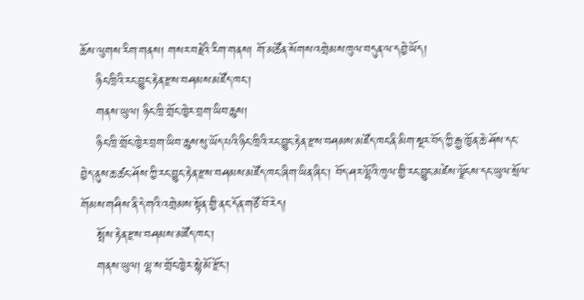ཆོས་ལུགས་རིག་གནས། གསར་བརྗེའི་རིག་གནས། གོ་མཚོན་སོགས་འགྲེམས་ཁུལ་བདུན་ལ་དབྱེ་ཡོད།
    ཉིང་ཁྲིའི་རང་བྱུང་རྟེན་རྫས་བཤམས་མཛོད་ཁང་།
    གནས་ཡུལ། ཉིང་ཁྲི་གྲོང་ཁྱེར་བྲག་ཡིབ་ཆུས།
    ཉིང་ཁྲི་གྲོང་ཁྱེར་བྲག་ཡིབ་ཆུས་སུ་ཡོད་པའི་ཉིང་ཁྲིའི་རང་བྱུང་རྟེན་རྫས་བཤམས་མཛོད་ཁང་ནི་མིག་སྔར་བོད་ཀྱི་རྒྱ་ཁྱོན་ཆེ་ཤོས་དང་བྱེད་ནུས་ཆ་ཚང་ཤོས་ཀྱི་རང་བྱུང་རྟེན་རྫས་བཤམས་མཛོད་ཁང་ཞིག་ཡིན་ཞིང་། བོད་ཤར་ལྷོའི་ཁུལ་གྱི་རང་བྱུང་མཛེས་ལྗོངས་དང་ཡུལ་སྲོལ་གོམས་གཤིས་ནི་དེ་གའི་འགྲེམས་སྟོན་གྱི་ནང་དོན་གཙོ་བོ་རེད།
    སྤོས་རྟེན་རྫས་བཤམས་མཛོད་ཁང་།
    གནས་ཡུལ། ལྷ་ས་གྲོང་ཁྱེར་སྙེ་མོ་རྫོང་།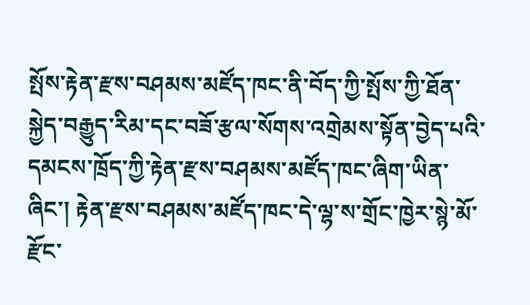སྤོས་རྟེན་རྫས་བཤམས་མཛོད་ཁང་ནི་བོད་ཀྱི་སྤོས་ཀྱི་ཐོན་སྐྱེད་བརྒྱུད་རིམ་དང་བཟོ་རྩལ་སོགས་འགྲེམས་སྟོན་བྱེད་པའི་དམངས་ཁྲོད་ཀྱི་རྟེན་རྫས་བཤམས་མཛོད་ཁང་ཞིག་ཡིན་ཞིང་། རྟེན་རྫས་བཤམས་མཛོད་ཁང་དེ་ལྷ་ས་གྲོང་ཁྱེར་སྙེ་མོ་རྫོང་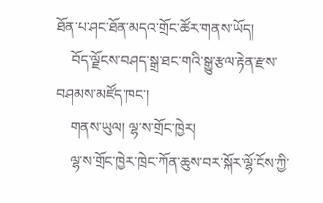ཐོན་པ་ཤང་ཐོན་མདའ་གྲོང་ཚོར་གནས་ཡོད།
    བོད་ལྗོངས་བཤད་སྒྲ་ཐང་གའི་སྒྱུ་རྩལ་རྟེན་རྫས་བཤམས་མཛོད་ཁང་།
    གནས་ཡུལ། ལྷ་ས་གྲོང་ཁྱེར།
    ལྷ་ས་གྲོང་ཁྱེར་ཁྲེང་ཀོན་ཆུས་བར་སྐོར་ལྷོ་ངོས་ཀྱི་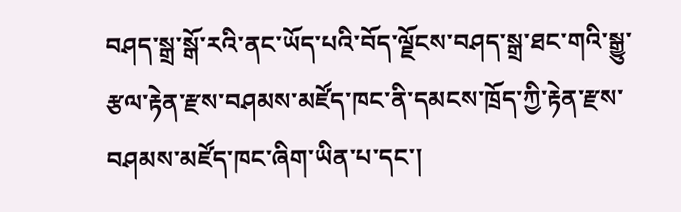བཤད་སྒྲ་སྒོ་རའི་ནང་ཡོད་པའི་བོད་ལྗོངས་བཤད་སྒྲ་ཐང་གའི་སྒྱུ་རྩལ་རྟེན་རྫས་བཤམས་མཛོད་ཁང་ནི་དམངས་ཁྲོད་ཀྱི་རྟེན་རྫས་བཤམས་མཛོད་ཁང་ཞིག་ཡིན་པ་དང་།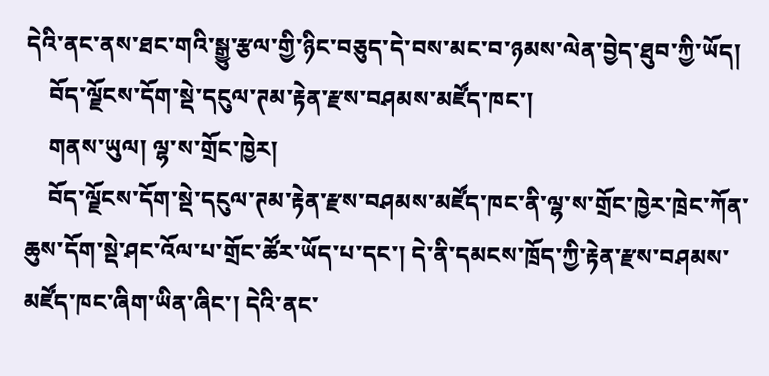དེའི་ནང་ནས་ཐང་གའི་སྒྱུ་རྩལ་གྱི་ཉིང་བཅུད་དེ་བས་མང་བ་ཉམས་ལེན་བྱེད་ཐུབ་ཀྱི་ཡོད།
    བོད་ལྗོངས་དོག་སྡེ་དངུལ་ཊམ་རྟེན་རྫས་བཤམས་མཛོད་ཁང་།
    གནས་ཡུལ། ལྷ་ས་གྲོང་ཁྱེར།
    བོད་ལྗོངས་དོག་སྡེ་དངུལ་ཊམ་རྟེན་རྫས་བཤམས་མཛོད་ཁང་ནི་ལྷ་ས་གྲོང་ཁྱེར་ཁྲེང་ཀོན་ཆུས་དོག་སྡེ་ཤང་འོལ་པ་གྲོང་ཚོར་ཡོད་པ་དང་། དེ་ནི་དམངས་ཁྲོད་ཀྱི་རྟེན་རྫས་བཤམས་མཛོད་ཁང་ཞིག་ཡིན་ཞིང་། དེའི་ནང་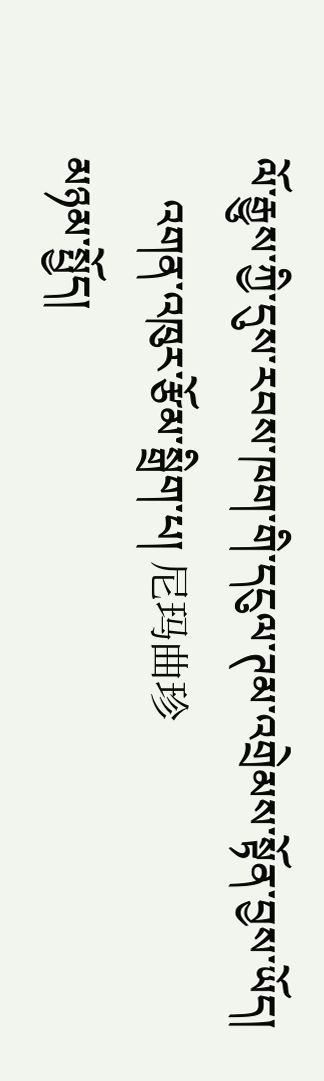ལོ་རྒྱུས་ཀྱི་དུས་རབས་ཁག་གི་དངུལ་ཊམ་འགྲེམས་སྟོན་བྱས་ཡོད།
    འགན་འཁུར་རྩོམ་སྒྲིག་པ། 尼玛曲珍
མཉམ་སྤྱོད།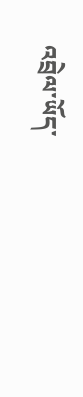འབྲེལ་ཡོད་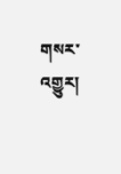གསར་འགྱུར།